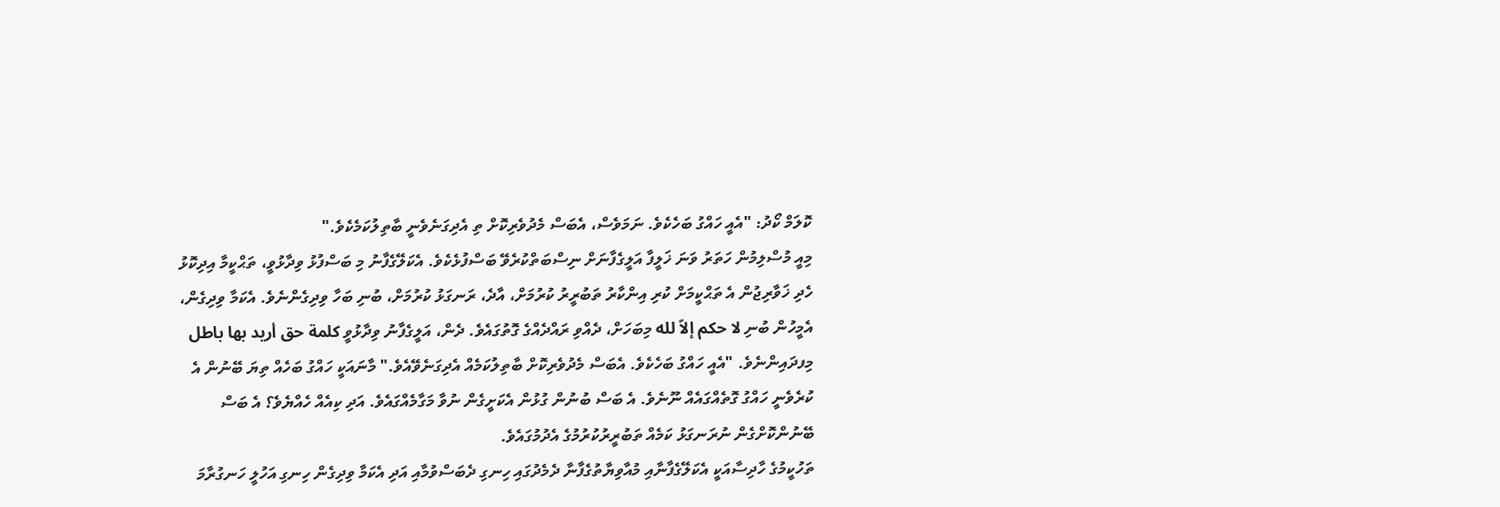ކޮލަމް ކޯދު: "އެއީ ހައްގު ބަހެކެވެ. ނަމަވެސް، އެބަސް މެދުވެރިކޮށް ތި އެދިގަނެވެނީ ބާތިލުކަމެކެވެ."
މިއީ މުސްލިމުން ހަތަރު ވަނަ ޚަލީފާ އަލީގެފާނަށް ނިސްބަތްކުރެވޭ ބަސްފުޅެކެވެ. އެކަލޭގެފާނު މި ބަސްފުޅު ވިދާޅުވީ، ތަޙްކީމާ އިދިކޮޅު ހެދި ޚަވާރިޖުން އެ ތަޙްކީމަށް ކުރި އިންކާރު ތަބުރީރު ކުރުމަށް، އާދެ، ރަނގަޅު ކުރުމަށް، ބުނި ބަހާ ވިދިގެންނެވެ. އެކަމާ ވިދިގެން، އެމީހުން ބުނި لا حكم إلاّ لله މިބަހަށް، ދެއްވި ރައްދެއްގެ ގޮތުގައެވެ. ދެން، އަލީގެފާނު ވިދާޅުވީ كلمة حق أريد بها باطل މިފދައިންނެވެ. "އެއީ ހައްގު ބަހެކެވެ. އެބަސް މެދުވެރިކޮށް ބާތިލުކަމެއް އެދިގަނެވޭއެވެ." މާނައަކީ ހައްގު ބަހެއް ތިޔަ ބޭނުން އެ ކުރެވެނީ ހައްގު ގޮތެއްގައެއް ނޫނެވެ. އެ ބަސް ބުނުން ގުޅުން އެކަށީގެން ނުވާ މަގާމެއްގައެވެ. އަދި ކިއެއް ހެއްޔެވެ؟ އެ ބަސް ބޭނުންކޮށްގެން ނުރަނގަޅު ކަމެއް ތަބުރީރުކުރުމުގެ އެދުމުގައެވެ.
ތަހުކީމުގެ ހާދިސާއަކީ އެކަލޭގެފާނާއި މުއާވިޔާތުގެފާނާ ދެމެދުގައި ހިނގި ދެބަސްވުމާއި އަދި އެކަމާ ވިދިގެން ހިނގި އަހުލީ ހަނގުރާމަ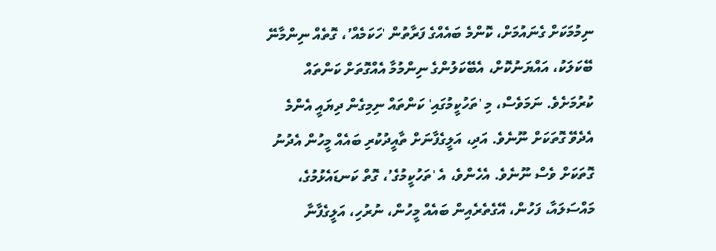ނިމުމަކަށް ގެނައުމަށް، ކޮންމެ ބައެއްގެ ފަރާތުން 'ހަކަމެއް’، ގޮތެއް ނިންމާނޭ ބޭކަލަކު، އައްޔަނުކޮށް، އެބޭކަލުންގެ ނިންމުމާ އެއްގޮތަށް ކަންތައް ކުރުމަށެވެ. ނަމަވެސް، މި 'ތަހުކީމުގައި' ކަންތައް ނިމިގެން ދިޔައީ އެންމެ އެދެވޭ ގޮތަކަށް ނޫނެވެ. އަދި، އަލީގެފާނަށް ތާއީދުކުރި ބައެއް މީހުން އެދުނު ގޮތަކަށް ވެސް ނޫނެވެ. އެހެންވެ، އެ 'ތަހުކީމުގެ’، ގޮތް ކަނޑައެޅުމުގެ، މައްސަލައާ، ފަހުން، އޭގެތެރެއިން ބައެއް މީހުން، ނުރުހި، އަލީގެފާނާ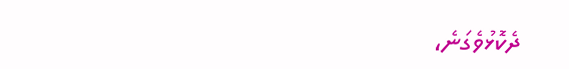ދެކޮޅުވެގަނެ،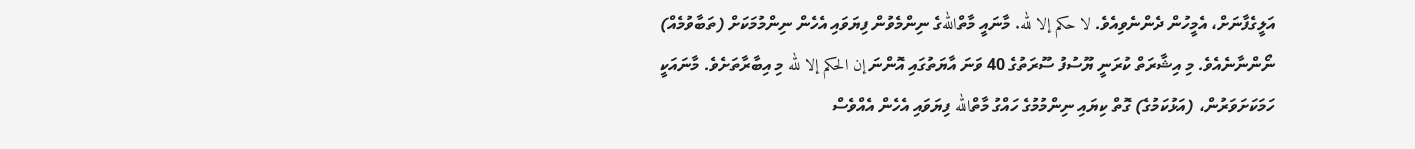އަލީގެފާނަށް، އެމީހުން ދެންނެވިއެވެ. لا حكم إلا لله. މާނައީ މާތްاللهގެ ނިންމެވުން ފިޔަވައި އެހެން ނިންމުމަކަށް (ތަބާވުމެއް) ނޯންނާނެއެވެ. މި އިޝާރަތް ކުރަނީ ޔޫސުފު ސޫރަތުގެ 40 ވަނަ އާޔަތުގައި އޮންނަ إن الحكم إلا لله މި އިބާރާތަށެވެ. މާނައަކީ ހަމަކަށަވަރުން، (އަޅުކަމުގެ) ގޮތް ކިޔައި ނިންމުމުގެ ހައްގު މާތްالله ފިޔަވައި އެހެން އެއްވެސް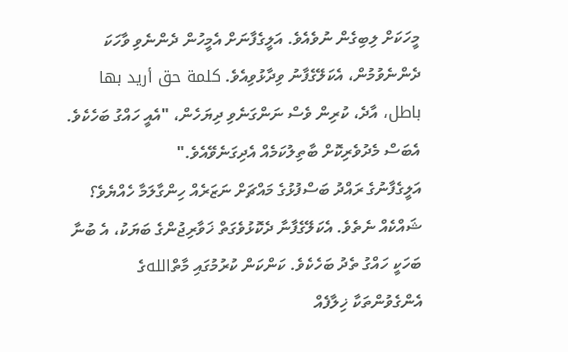މީހަކަށް ލިބިގެން ނުވެއެވެ. އަލީގެފާނަށް އެމީހުން ދެންނެވި ވާހަކަ ދެންނެވުމުން، އެކަލޭގެފާނު ވިދާޅުވިއެވެ. كلمة حق أريد بها باطل، އާދެ، ކުރިން ވެސް ނަންގަނެވި ދިޔަހެން، "އެއީ ހައްގު ބަހެކެވެ. އެބަސް މެދުވެރިކޮށް ބާތިލުކަމެއް އެދިގަނެވޭއެވެ."
އަލީގެފާނުގެ ރައްދު ބަސްފުޅުގެ މައްޗަށް ނަޒަރެއް ހިންގާލަމާ ހެއްޔެވެ؟ ޝައްކެއް ނެތެވެ. އެކަލޭގެފާނާ ދެކޮޅުވެގަތް ޚަވާރިޖުންގެ ބަޔަކު، އެ ބުނާ ބަހަކީ ހައްގު ތެދު ބަހެކެވެ. ކަންކަން ކުރުމުގައި މާތްاللهގެ އެންގެވުންތަކާ ޚިލާފެއް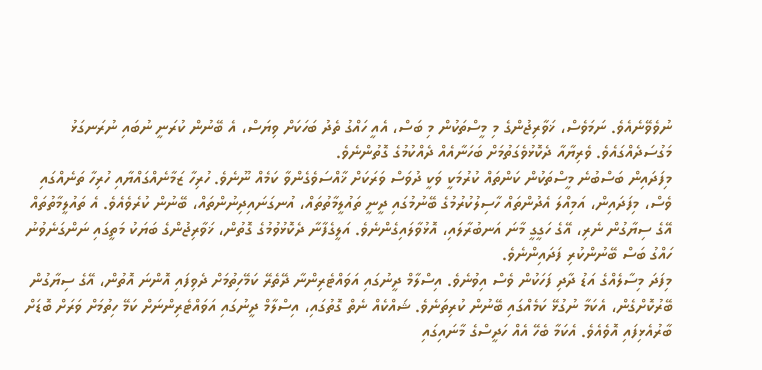ނުވެވޭނެއެވެ. ނަމަވެސް، ޚަވާރިޖުންގެ މި މީސްތަކުން މި ބަސް، އެއީ ހައްގު ތެދު ބަހަކަށް ވިޔަސް، އެ ބޭނުން ކުރަނީ ނުބައި ނުރަނގަޅު މަގުސަދެއްގައެވެ. ވެރިޔާއާ ދެކޮޅުވެގަތުމަށް ބަހަނާއެއް ދެއްކުމުގެ ގޮތުންނެވެ.
މިފަދައިން ބަސްބުނެ މީސްތަކުން ކަންތައް ކުރުމަކީ ވަކީ ދުވަސް ވަރަކަށް ޚާއްސަވެގެންވާ ކަމެއް ނޫނެވެ. ހުރިހާ ޒަމާނެއްގައްޔާއި ހުރިހާ ތަނެއްގައި ވެސް، މިފަދައިން، އަމިއްލަ އެދުންތައް ހާސިލުކުރުމުގެ ބޭނުމުގައި ދީނީ ތައުލީމާތުތައް، އުނގަނައިދިނުންތައް، ބޭނުން ކުރެވެއެވެ. އެ ތައުލީމާތުތައް އޭގެ ސިޔާގުން ނެރި، އޭގެ ހަގީގީ މާނަ އަނބުރާލައި، އޮޅުވާލައިގެންނެވެ. އަލީގެފާނާ ދެކޮޅުވުމުގެ ގޮތުން، ޚަވާރިޖުންގެ ބަޔަކު މަތީގައި ނަންގަނެވުނު ހައްގު ބަސް ބޭނުންކުރި ފަދައިންނެވެ.
މިފަދަ މިސާލެއްގެ އަޑު ދާދި ފަހަކުން ވެސް އިވުނެވެ. އިސްލާމް ދީނުގައި އަވައްޓެރިންނާ ދޭތެރޭ ކަމޭހިތުމަށް ދެވިފައި އޮންނަ އޮތުން، އޭގެ ސިޔާގުން ބޭރުކޮށްގެން، އެކަމާ ނުގުޅޭ ކަމެއްގައި ބޭނުން ކުރިތަނެވެ. ޝައްކެއް ނެތް ގޮތުގައި، އިސްލާމް ދީނުގައި އަވައްޓެރިންނަށް ކަމޭ ހިތުމަށް ވަރަށް ބޮޑަށް ބާރުއެޅިފައި އޮވެއެވެ. އެކަމާ ބެހޭ އެއް ހަދީސްގެ މާނައިގައި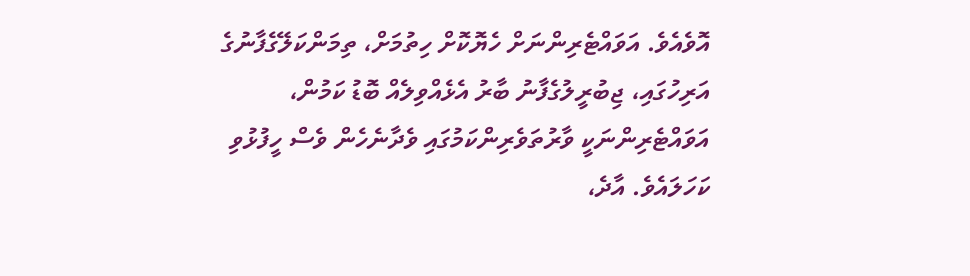އޮވެއެވެ. އަވައްޓެރިންނަށް ހެޔޮކޮށް ހިތުމަށް، ތިމަންކަލޭގެފާނުގެ އަރިހުގައި، ޖިބުރީލުގެފާނު ބާރު އެޅެއްވިލެއް ބޮޑު ކަމުން، އަވައްޓެރިންނަކީ ވާރުތަވެރިންކަމުގައި ވެދާނެހެން ވެސް ހީފުޅުވި ކަހަލައެވެ. އާދެ،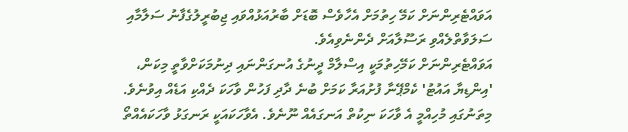އަވައްޓެރިންނަށް ކަމޭ ހިތުމަށް އެހާވެސް ބޮޑަށް ބާރުއަޅުއްވައި ޖިބުރީލުގެފާނު ސަލާމާއި ސަލަވާތްލެއްވި ރަސޫލާއަށް ދެންނެވިއެވެ.
އަވައްޓެރިންނަށް ކަމޭހިތުމަކީ އިސްލާމް ދީނުގެ އުނގަންނައި ދިނުމަކަށްވާތީ މިކަން، 'އިންޑިޔާ އައުޓު' ކެމްޕޭނާ ފުށުއަރާ ކަމަށް ބުނެ ދާދި ފަހުން ވާހަކަ ދެއްކި އަޑެއް އިވުނެވެ. މިތަނުގައި މުހިއްމީ އެ ވާހަކަ ނިކުތް އަނގައެއް ނޫނެވެ. އެވާހަކައަކީ ރަނގަޅު ވާހަކައެއްތޯ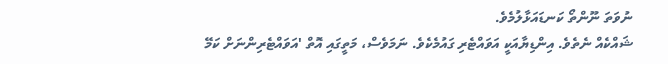ނުވަތަ ނޫންތޯ ކަނޑައަޅާލުމެވެ.
ޝައްކެއް ނެތެވެ. އިންޑިޔާއަކީ އަވައްޓެރި ގައުމެކެވެ. ނަމަވެސް، މަތީގައި އޮތް 'އަވައްޓެރިންނަށް ކަމޭ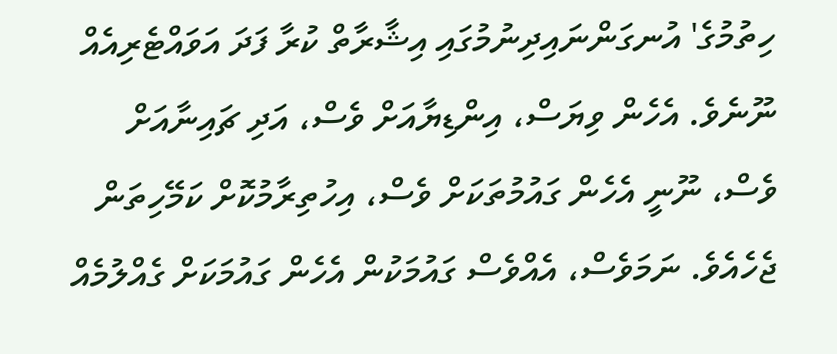ހިތުމުގެ' އުނގަންނައިދިނުމުގައި އިޝާރާތް ކުރާ ފަދަ އަވައްޓެރިއެއް ނޫނެވެ. އެހެން ވިޔަސް، އިންޑިޔާއަށް ވެސް، އަދި ޗައިނާއަށް ވެސް، ނޫނީ އެހެން ގައުމުތަކަށް ވެސް، އިހުތިރާމުކޮށް ކަމޭހިތަން ޖެހެއެވެ. ނަމަވެސް، އެއްވެސް ގައުމަކުން އެހެން ގައުމަކަށް ގެއްލުމެއް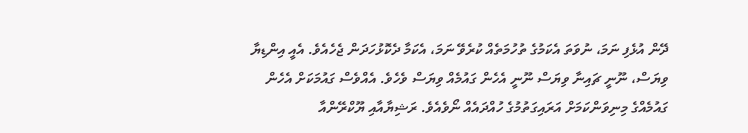ދޭން އުޅެފި ނަމަ، ނުވަތަ އެކަމުގެ ތުހުމަތެއް ކުރެވޭ ނަމަ، އެކަމާ ދެކޮޅުހަދަން ޖެހެއެވެ. އެއީ އިންޑިޔާ ވިޔަސް، ނޫނީ ޗައިނާ ވިޔަސް ނޫނީ އެހެން ގައުމެއް ވިޔަސް ވެހެވެ. އެއްވެސް ގައުމަކަށް އެހެން ގައުމެއްގެ މިނިވަންކަމަށް އަރައިގަތުމުގެ ހުއްދައެއް ނޯވެއެވެ. ރަޝިޔާއާއި ޔޫކްރޭންއާ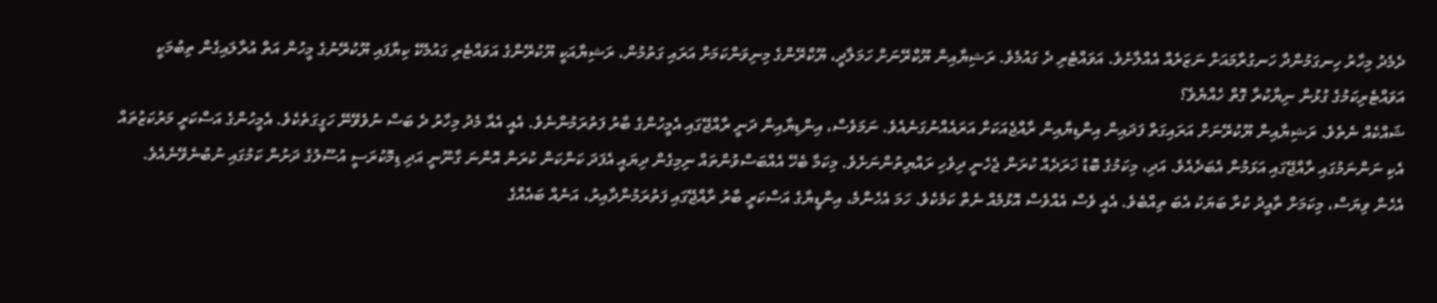ދެމެދު މިހާރު ހިނގަމުންދާ ހަނގުރާމައަށް ނަޒަރެއް އެއްލާށެވެ. އަވައްޓެރި ދެ ގައުމެވެ. ރަޝިޔާއިން ޔޫކްރޭނަށް ހަމަލާދީ، ޔޫކްރޭންގެ މިނިވަންކަމަށް އަރައި ގަތުމުން، ރަޝިޔާއަކީ ޔޫކުރޭންގެ އަވައްޓެރި ގައުމެކޭ ކިޔާފައި ޔޫކުރޭނުގެ މީހުން އަތް އުރާލައިގެން ތިބުމަކީ އަވައްޓެރިކަމުގެ ގުޅުން ނިޔާކުރާ ގޮތް ހެއްޔެވެ؟
ޝައްކެއް ނެތެވެ. ރަޝިޔާއިން ޔޫކުރޭނަށް އަރައިގަތް ފަދައިން އިންޑިޔާއިން ރާއްޖެއަކަށް އަރައެއްނުގަނެއެވެ. ނަމަވެސް، އިންޑިޔާއިން ދަނީ ރާއްޖޭގައި އެމީހުންގެ ބާރު ފަތުރަމުންނެވެ. އެއީ އެއާ މެދު މިހާރު ދެ ބަސް ނުވެވޭނޭ ހަގީގަތެކެވެ. އެމީހުންގެ އަސްކަރީ މަރުކަޒުތައް އެކި ނަންނަމުގައި ރާއްޖޭގައި އަޅަމުން އެބަދެއެވެ. އަދި، މިކަމުގެ ބޮޑު ޚަރަދެއް ކުރަން ޖެހެނީ ދިވެހި ރައްޔިތުންނަށެވެ. މިކަމާ ބެހޭ އެއްބަސްވުންތައް ނިމިގެން ދިޔައީ އެފަދަ ކަންކަން ކުރަން އޮންނަ ގާނޫނީ އަދި ޑިމޮކުރަސީ އުސޫލުގެ ދަށުން ކަމުގައި ނުބުނެވޭނެއެވެ. އެހެން ވިޔަސް، މިކަމަށް ތާއީދު ކުރާ ބަޔަކު އެބަ ތިއްބެވެ. އެއީ ވެސް އެއްވެސް އޮޅުމެއް ނެތް ކަމެކެވެ. ހަމަ އެހެންމެ، އިންޑީޔާގެ އަސްކަރީ ބާރު ރާއްޖޭގައި ފަތުރަމުންދާއިރު، އަނެއް ބައެއްގެ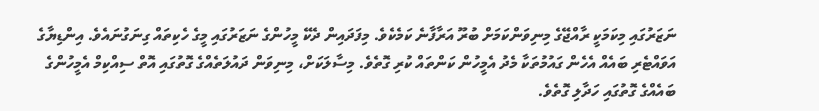ނަޒަރުގައި މިކަމަކީ ރާއްޖޭގެ މިނިވަންކަމަށް ބުރޫ އަރާފާނެ ކަމެކެވެ. މިފަދައިން ދެކޭ މީހުންގެ ނަޒަރުގައި މީގެ ހެކިތައް ގިނަގުނައެވެ. އިންޑިޔާގެ އަވައްޓެރި ބައެއް އެހެން ގައުމުތަކާ މެދު އެމީހުން ކަންތައް ކުރި ގޮތެވެ. މިސާލަކަށް، މިނިވަން ދައުލަތެއްގެ ގޮތުގައި އޮތް ސިއްކިމް އެމީހުންގެ ބައެއްގެ ގޮތުގައި ހަދާލި ގޮތެވެ.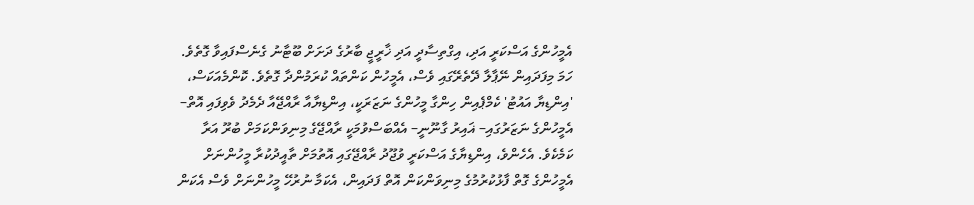އެމީހުންގެ އަސްކަރީ އަދި، އިގްތިސާދީ އަދި ޚާރީޖީ ބާރުގެ ދަށަށް ބޫޓާނު ގެނެސްފައިވާ ގޮތެވެ. ހަމަ މިފަދައިން ނޭޕާލާ ދޭތެރޭގައި ވެސް، އެމީހުން ކަންތައް ކުރަމުންދާ ގޮތެވެ. ކޮންމެއަކަސް، 'އިންޑިޔާ އައުޓު' ކެމްޕެއިން ހިންގާ މީހުންގެ ނަޒަރަކީ، އިންޑިޔާއާ ރާއްޖޭއާ ދެމެދު ވެވިފައި އޮތް– އެމީހުންގެ ނަޒަރުގައި– ޣައިރު ގާނޫނީ– އެއްބަސްވުމަކީ ރާއްޖޭގެ މިނިވަންކަމަށް ބުރޫ އަރާ ކަމެކެވެ. އެހެންވެ، އިންޑިޔާގެ އަސްކަރީ ވުޖޫދު ރާއްޖޭގައި އޮތުމަށް ތާއީދުކުރާ މީހުންނަށް އެމީހުންގެ ގޮތް ފާޅުކުރުމުގެ މިނިވަންކަން އޮތް ފަދައިން، އެކަމާ ނުރުހޭ މީހުންނަށް ވެސް އެކަން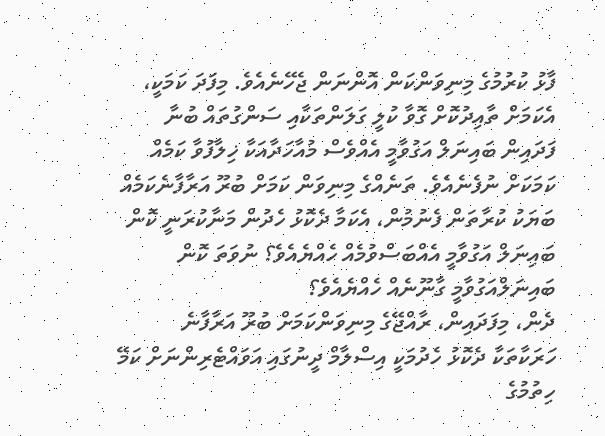ފާޅު ކުރުމުގެ މިނިވަންކަން އޮންނަން ޖެހޭނެއެވެ. މިފަދަ ކަމަކީ، އެކަމަށް ތާއިދުކޮށް ގޮވާ ކުލީ ގަލަންތަކާއި ސަންގުތައް ބުނާ ފަދައިން ބައިނަލް އަގުވާމީ އެއްވެސް މުއާހަދާއަކާ ޚިލާފުވާ ކަމެއް ކަމަކަށް ނުފެނެއެވެ. ތަނެއްގެ މިނިވަން ކަމަށް ބުރޫ އަރާފާނެކަމެއް ބަޔަކު ކުރާތަން ފެނުމުން، އެކަމާ ދެކޮޅު ހެދުން މަނާކުރަނީ ކޮން ބައިނަލް އަގުވާމީ އެއްބަސްވުމެއް ހެއްޔެއެވެ؟ ނުވަތަ ކޮން ބައިނަލްއަގުވާމީ ގާނޫނެއް ހެއްޔެއެވެ؟
ދެން، މިފަދައިން، ރާއްޖޭގެ މިނިވަންކަމަށް ބުރޫ އަރާފާނެ ހަރަކާތަކާ ދެކޮޅު ހެދުމަކީ އިސްލާމް ދީނުގައި އަވައްޓެރިންނަށް ކަމޭ ހިތުމުގެ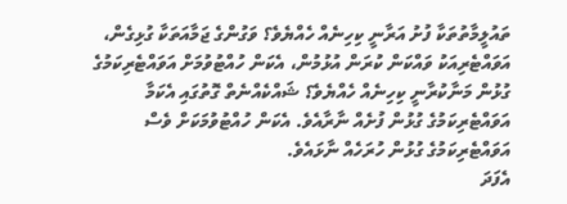ތައުލީމާތުތަކާ ފުށު އަރާނީ ކިހިނެއް ހެއްޔެވެ؟ ވަގުންގެ ޖަމާއަތަކާ ގުޅިގެން، އަވައްޓެރިއަކު ވައްކަން ކުރަން އުޅުމުން، އެކަން ހުއްޓުވުމަށް އަވައްޓެރިކަމުގެ ގުޅުން މަނާކުރާނީ ކިހިނެއް ހެއްޔެވެ؟ ޝައްކެއްނެތް ގޮތުގައި އެކަމާ އަވައްޓެރިކަމުގެ ގުޅުން ފުށެއް ނާރާއެވެ. އެކަން ހުއްޓުވުމަކަށް ވެސް އަވައްޓެރިކަމުގެ ގުޅުން ހުރަހެއް ނާޅައެވެ.
އެފަދަ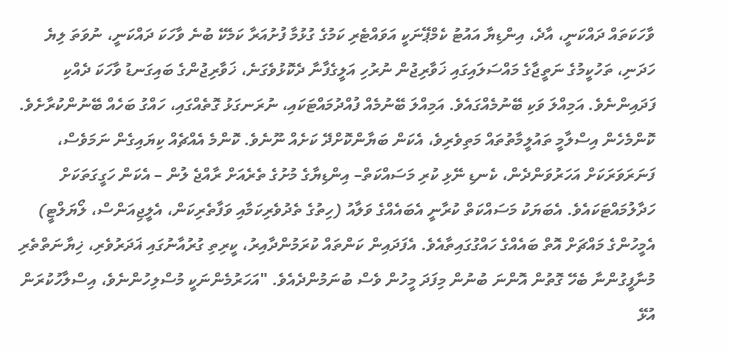ވާހަކަތައް ދައްކަނީ، އާދެ، އިންޑިޔާ އައުޓު ކެމްޕޭނަކީ އަވައްޓެރި ކަމުގެ ގުޅުމާ ފުށުއަރާ ކަމެކޭ ބުނެ ވާހަކަ ދައްކަނީ، ނުވަތަ ލިޔެ ހަދަނި، ތަހުކީމުގެ ނަތީޖާގެ މައްސަލައިގައި ޚަވާރިޖުން ނުރުހި އަލީގެފާނާ ދެކޮޅުވެގަނެ، ޚަވާރިޖުންގެ ބައިގަނޑު ވާހަކަ ދެއްކި ފަދައިންނެވެ. އަމިއްލަ ވަކި ބޭނުމެއްގައެވެ. އަމިއްލަ ބޭނުމެއް ފުއްދުމައްޓަކައި، ނުރަނގަޅު ގޮތެއްގައި، ހައްގު ބަހެއް ބޭނުންކުރާށެވެ. ކޮންމެހެން އިސްލާމީ ތައުލީމާތުތައް މަތިވެރިވެ، އެކަން ބަޔާންކޮށްދޭ ކަށެއް ނޫނެވެ. ކޮންމެ އެއްޗެއް ކިޔައިގެން ނަމަވެސް، ފަނަރަވަރަކަށް އަހަރުވަންދެން، ކެނޑި ނޭޅި ކުރި މަސައްކަތް– އިންޑިޔާގެ މުށުގެ ތެރެއަށް ރާއްޖެ ލުން – އެކަން ހަގީގަތަކަށް ހަދާލުމައްޓަކައެވެ. އެބަޔަކު މަސައްކަތް ކުރާނީ އެބައެއްގެ ވަލާއު (ހިތުގެ ތެދުވެރިކަމާއި ވަފާތެރިކަން، އެލީޖިއަންސް، ލޯޔަލްޓީ) އެމީހުންގެ މައްޗަށް އޮތް ބައެއްގެ ހައްގުގައިތާއެވެ. އެފަދައިން ކަންތައް ކުރަމުންދާއިރު، ކީރިތި ގުރުއާނުގައި ޣަދަރުވެރި، ޚިޔާނަތްތެރި މުނާފީގުންނާ ބެހޭ ގޮތުން އޮންނަ ބުނުން މިފަދަ މީހުން ވެސް ބުނަމުންދެއެވެ. "އަހަރުމެންނަކީ މުސްލިހުންނެވެ، އިސްލާހުކުރަން އުޅޭ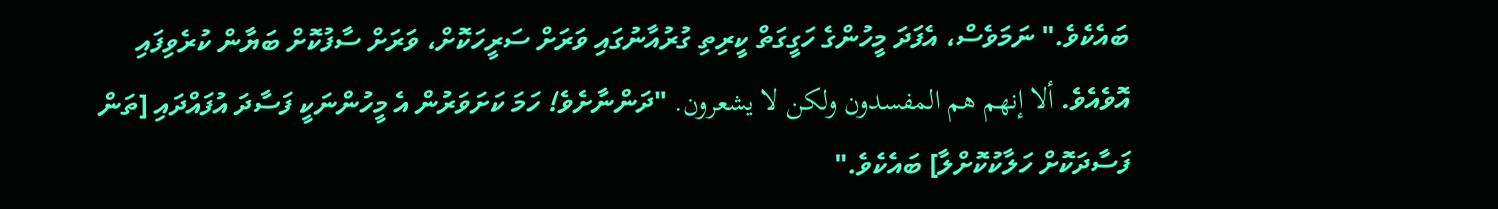ބައެކެވެ." ނަމަވެސް، އެފަދަ މީހުންގެ ހަގީގަތް ކީރިތި ގުރުއާނުގައި ވަރަށް ސަރީހަކޮށް، ވަރަށް ސާފުކޮށް ބަޔާން ކުރެވިފައި އޮވެއެވެ. ألا إنهم هم المفسدون ولكن لا يشعرون. "ދަންނާށެވެ! ހަމަ ކަށަވަރުން އެ މީހުންނަކީ ފަސާދަ އުފައްދައި [ތަން ފަސާދަކޮށް ހަލާކުކޮށްލާ] ބައެކެވެ."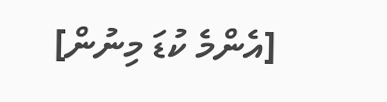[އެންމެ ކުޑަ މިނުން]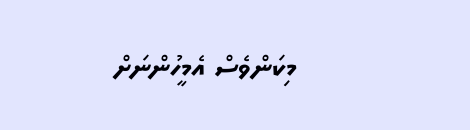މިކަންވެސް އެމީހުންނަށް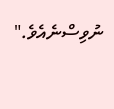ނުވިސްނެއެވެ."